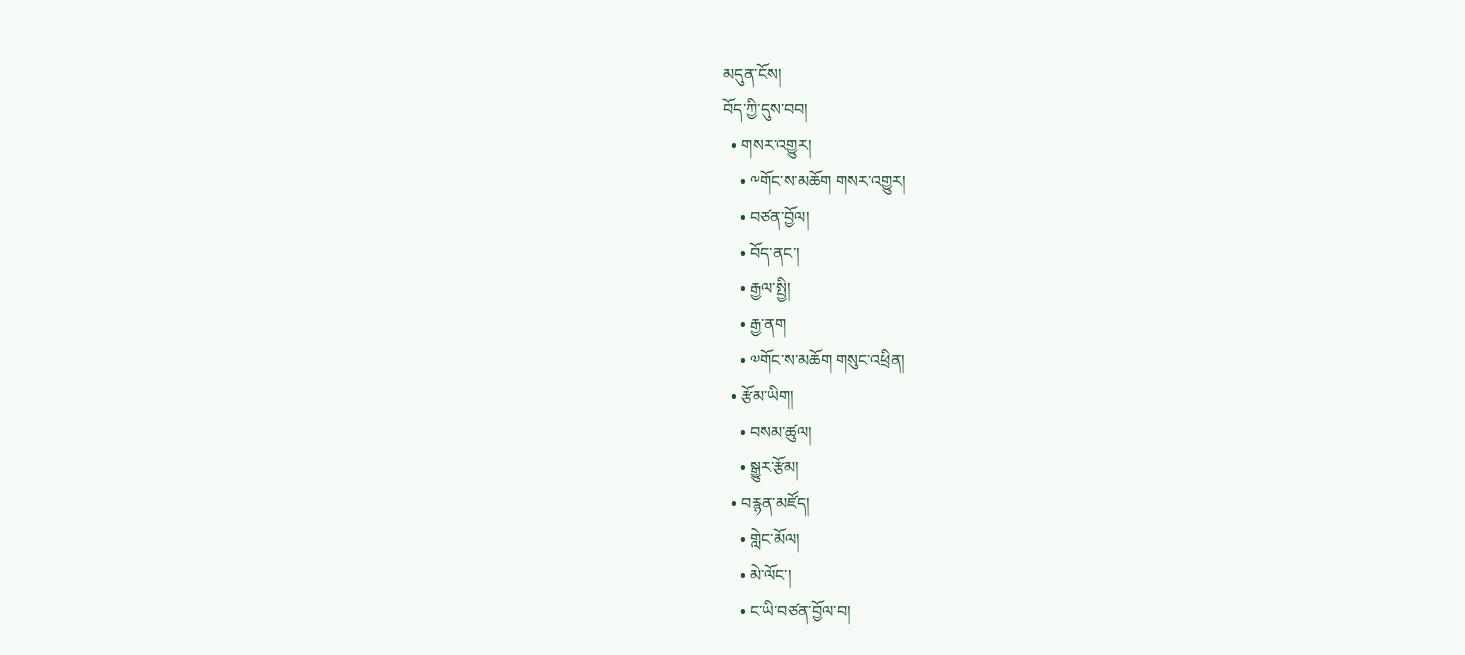མདུན་ངོས།
བོད་ཀྱི་དུས་བབ།
  • གསར་འགྱུར།
    • ༸གོང་ས་མཆོག གསར་འགྱུར།
    • བཙན་བྱོལ།
    • བོད་ནང་།
    • རྒྱལ་སྤྱི།
    • རྒྱ་ནག
    • ༧གོང་ས་མཆོག གསུང་འཕྲིན།
  • རྩོམ་ཡིག།
    • བསམ་ཚུལ།
    • སྒྱུར་རྩོམ།
  • བརྙན་མཛོད།
    • གླེང་མོལ།
    • མེ་ལོང་།
    • ང་ཡི་བཙན་བྱོལ་བ།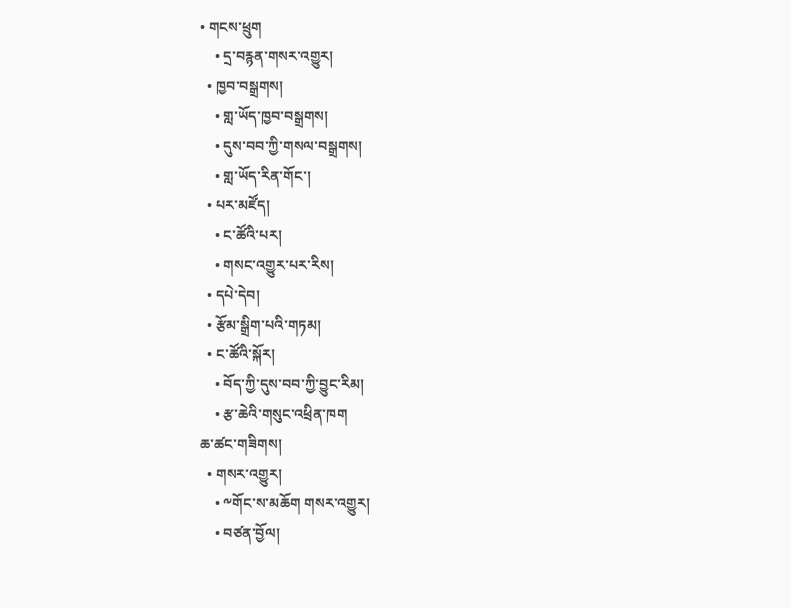• གངས་ཕྲུག
    • དྲ་བརྙན་གསར་འགྱུར།
  • ཁྱབ་བསྒྲགས།
    • གླ་ཡོད་ཁྱབ་བསྒྲགས།
    • དུས་བབ་ཀྱི་གསལ་བསྒྲགས།
    • གླ་ཡོད་རིན་གོང་།
  • པར་མཛོད།
    • ང་ཚོའི་པར།
    • གསང་འགྱུར་པར་རིས།
  • དཔེ་དེབ།
  • རྩོམ་སྒྲིག་པའི་གཏམ།
  • ང་ཚོའི་སྐོར།
    • བོད་ཀྱི་དུས་བབ་ཀྱི་བྱུང་རིམ།
    • རྩ་ཆེའི་གསུང་འཕྲིན་ཁག
ཆ་ཚང་གཟིགས།
  • གསར་འགྱུར།
    • ༸གོང་ས་མཆོག གསར་འགྱུར།
    • བཙན་བྱོལ།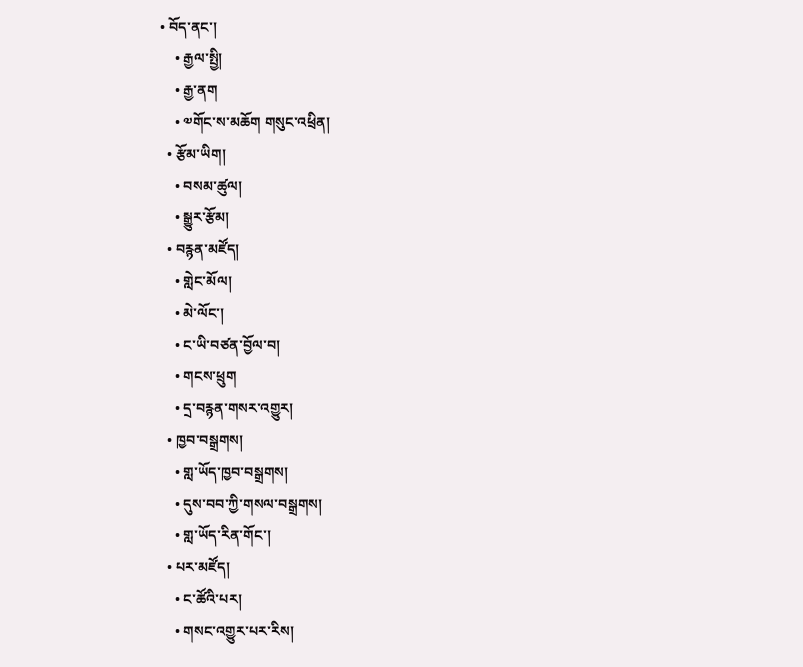• བོད་ནང་།
    • རྒྱལ་སྤྱི།
    • རྒྱ་ནག
    • ༧གོང་ས་མཆོག གསུང་འཕྲིན།
  • རྩོམ་ཡིག།
    • བསམ་ཚུལ།
    • སྒྱུར་རྩོམ།
  • བརྙན་མཛོད།
    • གླེང་མོལ།
    • མེ་ལོང་།
    • ང་ཡི་བཙན་བྱོལ་བ།
    • གངས་ཕྲུག
    • དྲ་བརྙན་གསར་འགྱུར།
  • ཁྱབ་བསྒྲགས།
    • གླ་ཡོད་ཁྱབ་བསྒྲགས།
    • དུས་བབ་ཀྱི་གསལ་བསྒྲགས།
    • གླ་ཡོད་རིན་གོང་།
  • པར་མཛོད།
    • ང་ཚོའི་པར།
    • གསང་འགྱུར་པར་རིས།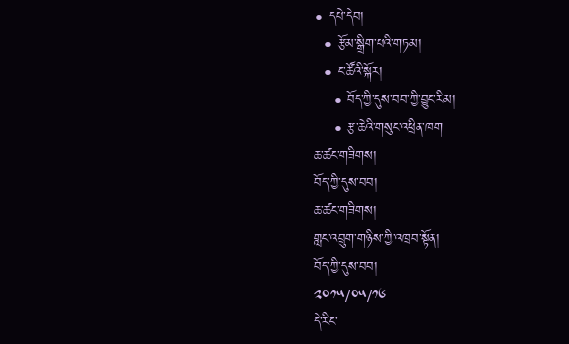• དཔེ་དེབ།
  • རྩོམ་སྒྲིག་པའི་གཏམ།
  • ང་ཚོའི་སྐོར།
    • བོད་ཀྱི་དུས་བབ་ཀྱི་བྱུང་རིམ།
    • རྩ་ཆེའི་གསུང་འཕྲིན་ཁག
ཆ་ཚང་གཟིགས།
བོད་ཀྱི་དུས་བབ།
ཆ་ཚང་གཟིགས།
གླང་འབྲུག་གཉིས་ཀྱི་འཁྲབ་སྟོན།
བོད་ཀྱི་དུས་བབ།
༢༠༡༥/༠༥/༡༦
དེ་རིང་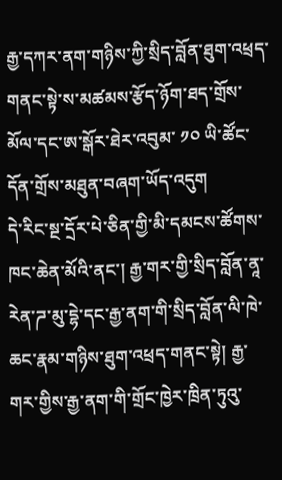རྒྱ་དཀར་ནག་གཉིས་ཀྱི་སྲིད་བློན་ཐུག་འཕྲད་གནང་སྟེ་ས་མཚམས་རྩོད་ཉོག་ཐད་གྲོས་མོལ་དང་ཨ་སྒོར་ཐེར་འབུམ་ ༡༠ ཡི་ཚོང་དོན་གྲོས་མཐུན་བཞག་ཡོད་འདུག
དེ་རིང་སྔ་དྲོར་པེ་ཅིན་གྱི་མི་དམངས་ཚོགས་ཁང་ཆེན་མོའི་ནང་། རྒྱ་གར་གྱི་སྲིད་བློན་ནཱ་རེན་ཌ་མུ་དྷེ་དང་རྒྱ་ནག་གི་སྲིད་བློན་ལི་ཁེ་ཆང་རྣམ་གཉིས་ཐུག་འཕྲད་གནང་སྟེ། རྒྱ་གར་གྱིས་རྒྱ་ནག་གི་གྲོང་ཁྱེར་ཁྲིན་ཏུའུ་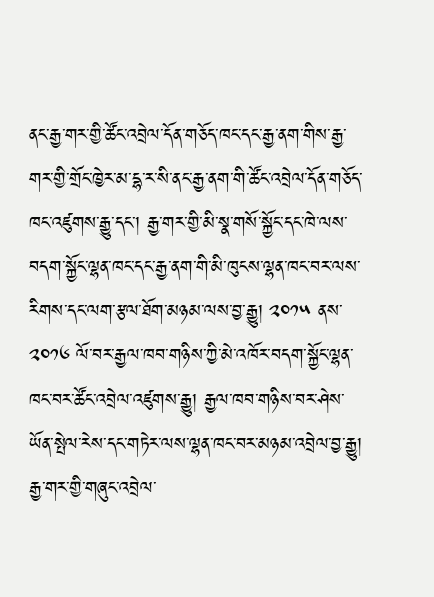ནང་རྒྱ་གར་གྱི་ཚོང་འབྲེལ་དོན་གཅོད་ཁང་དང་རྒྱ་ནག་གིས་རྒྱ་གར་གྱི་གྲོང་ཁྱེར་མ་དྷ་ར་སི་ནང་རྒྱ་ནག་གི་ཚོང་འབྲེལ་དོན་གཅོད་ཁང་འཛུགས་རྒྱུ་དང་། རྒྱ་གར་གྱི་མི་སྣ་གསོ་སྐྱོང་དང་ཁེ་ལས་བདག་སྐྱོང་ལྷན་ཁང་དང་རྒྱ་ནག་གི་མི་ཁུངས་ལྷན་ཁང་བར་ལས་རིགས་དང་ལག་རྩལ་ཐོག་མཉམ་ལས་བྱ་རྒྱུ། ༢༠༡༥ ནས་ ༢༠༡༦ ལོ་བར་རྒྱལ་ཁབ་གཉིས་ཀྱི་མེ་འཁོར་བདག་སྐྱོང་ལྷན་ཁང་བར་ཚོང་འབྲེལ་འཛུགས་རྒྱུ། རྒྱལ་ཁབ་གཉིས་བར་ཤེས་ཡོན་སྤེལ་རེས་དང་གཏེར་ལས་ལྷན་ཁང་བར་མཉམ་འབྲེལ་བྱ་རྒྱུ། རྒྱ་གར་གྱི་གཞུང་འབྲེལ་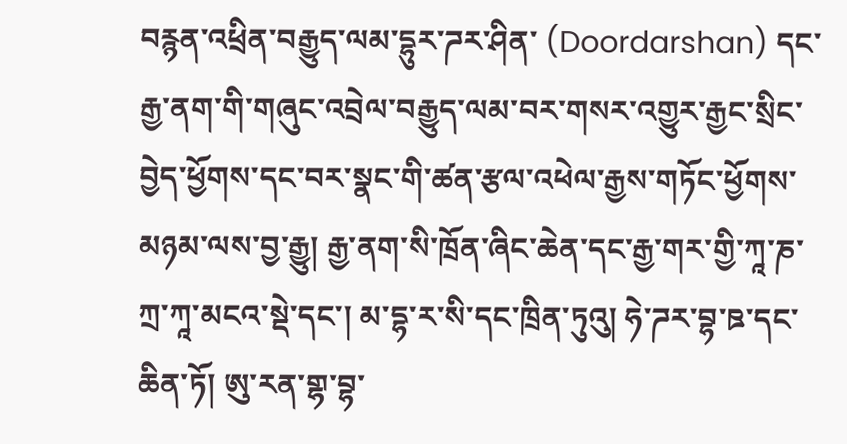བརྙན་འཕྲིན་བརྒྱུད་ལམ་དྷུར་ཌར་ཤིན་ (Doordarshan) དང་རྒྱ་ནག་གི་གཞུང་འབྲེལ་བརྒྱུད་ལམ་བར་གསར་འགྱུར་རྒྱང་སྲིང་བྱེད་ཕྱོགས་དང་བར་སྣང་གི་ཚན་རྩལ་འཕེལ་རྒྱས་གཏོང་ཕྱོགས་མཉམ་ལས་བྱ་རྒྱུ། རྒྱ་ནག་སི་ཁྲོན་ཞིང་ཆེན་དང་རྒྱ་གར་གྱི་ཀཱ་ཎ་ཀྲ་ཀཱ་མངའ་སྡེ་དང་། མ་དྷ་ར་སི་དང་ཁྲིན་ཏུའུ། ཧེ་ཌར་བྷ་ཋ་དང་ཆིན་ཏོ། ཨུ་རན་གྷ་བྷ་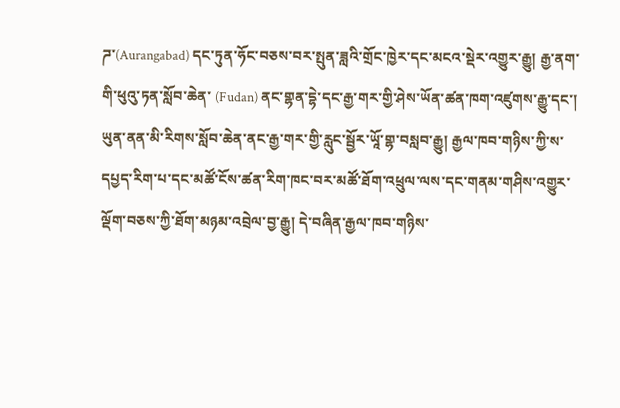ཌ་(Aurangabad) དང་ཏུན་ཧོང་བཅས་བར་སྤུན་ཟླའི་གྲོང་ཁྱེར་དང་མངའ་སྡེར་འགྱུར་རྒྱུ། རྒྱ་ནག་གི་ཕུའུ་ཏན་སློབ་ཆེན་ (Fudan) ནང་གྷན་དྷེ་དང་རྒྱ་གར་གྱི་ཤེས་ཡོན་ཚན་ཁག་འཛུགས་རྒྱུ་དང་། ཡུན་ནན་མི་རིགས་སློབ་ཆེན་ནང་རྒྱ་གར་གྱི་རླུང་སྦྱོར་ཡཱོ་གྷ་བསླབ་རྒྱུ། རྒྱལ་ཁབ་གཉིས་ཀྱི་ས་དཔྱད་རིག་པ་དང་མཚོ་ངོས་ཚན་རིག་ཁང་བར་མཚོ་ཐོག་འཕྲུལ་ལས་དང་གནམ་གཤིས་འགྱུར་ལྡོག་བཅས་ཀྱི་ཐོག་མཉམ་འབྲེལ་བྱ་རྒྱུ། དེ་བཞིན་རྒྱལ་ཁབ་གཉིས་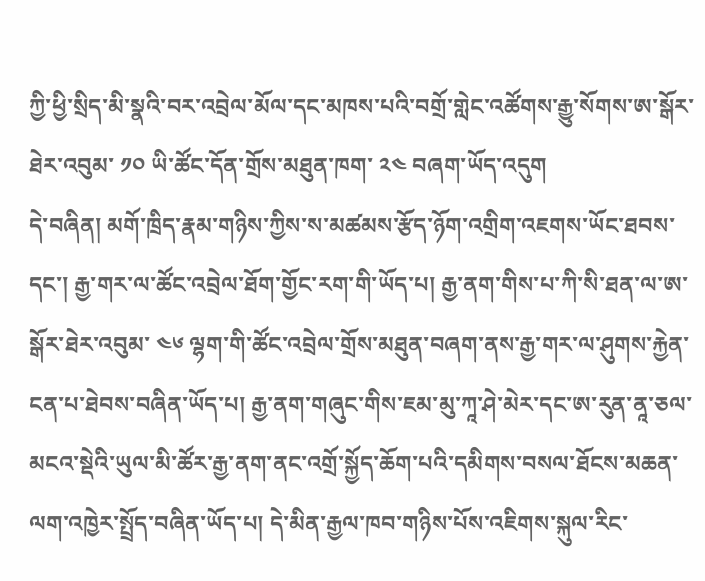ཀྱི་ཕྱི་སྲིད་མི་སྣའི་བར་འབྲེལ་མོལ་དང་མཁས་པའི་བགྲོ་གླེང་འཚོགས་རྒྱུ་སོགས་ཨ་སྒོར་ཐེར་འབུམ་ ༡༠ ཡི་ཚོང་དོན་གྲོས་མཐུན་ཁག་ ༢༤ བཞག་ཡོད་འདུག
དེ་བཞིན། མགོ་ཁྲིད་རྣམ་གཉིས་ཀྱིས་ས་མཚམས་རྩོད་ཉོག་འགྲིག་འཇགས་ཡོང་ཐབས་དང་། རྒྱ་གར་ལ་ཚོང་འབྲེལ་ཐོག་གྱོང་རག་གི་ཡོད་པ། རྒྱ་ནག་གིས་པ་ཀི་སི་ཐན་ལ་ཨ་སྒོར་ཐེར་འབུམ་ ༤༦ ལྷག་གི་ཚོང་འབྲེལ་གྲོས་མཐུན་བཞག་ནས་རྒྱ་གར་ལ་ཤུགས་རྐྱེན་ངན་པ་ཐེབས་བཞིན་ཡོད་པ། རྒྱ་ནག་གཞུང་གིས་ཇམ་མུ་ཀཱ་ཤེ་མེར་དང་ཨ་རུན་ནཱ་ཅལ་མངའ་སྡེའི་ཡུལ་མི་ཚོར་རྒྱ་ནག་ནང་འགྲོ་སྐྱོད་ཆོག་པའི་དམིགས་བསལ་ཐོངས་མཆན་ལག་འཁྱེར་སྤྲོད་བཞིན་ཡོད་པ། དེ་མིན་རྒྱལ་ཁབ་གཉིས་པོས་འཇིགས་སྐུལ་རིང་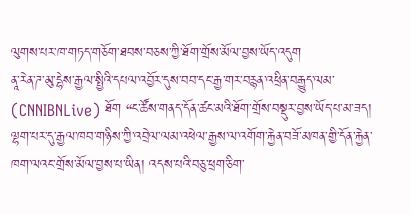ལུགས་པར་ཁ་གཏད་གཅོག་ཐབས་བཅས་ཀྱི་ཐོག་གྲོས་མོལ་བྱས་ཡོད་འདུག
ནཱ་རེན་ཌ་མུ་དྷེས་རྒྱལ་སྤྱིའི་དཔལ་འབྱོར་དུས་བབ་དང་རྒྱ་གར་བརྙན་འཕྲིན་བརྒྱུད་ལམ་ (CNNIBNLive) ཐོག “ང་ཚོས་གནད་དོན་ཚང་མའི་ཐོག་གྲོས་བསྡུར་བྱས་ཡོད་པ་མ་ཟད། ལྷག་པར་དུ་རྒྱལ་ཁབ་གཉིས་ཀྱི་འབྲེལ་ལམ་འཕེལ་རྒྱས་ལ་འགོག་རྐྱེན་བཟོ་མཁན་གྱི་དོན་རྐྱེན་ཁག་ལའང་གྲོས་མོལ་བྱས་པ་ཡིན། འདས་པའི་བཅུ་ཕྲག་ཅིག་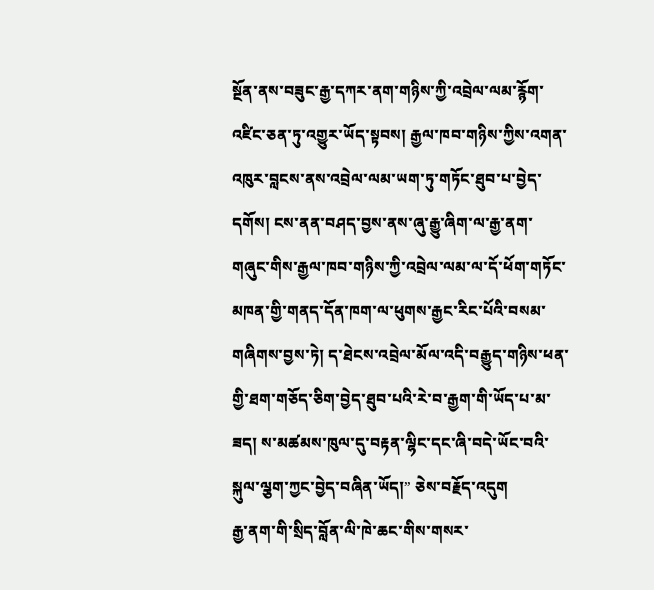སྔོན་ནས་བཟུང་རྒྱ་དཀར་ནག་གཉིས་ཀྱི་འབྲེལ་ལམ་རྙོག་འཛིང་ཅན་ཏུ་འགྱུར་ཡོད་སྟབས། རྒྱལ་ཁབ་གཉིས་ཀྱིས་འགན་འཁུར་བླངས་ནས་འབྲེལ་ལམ་ཡག་ཏུ་གཏོང་ཐུབ་པ་བྱེད་དགོས། ངས་ནན་བཤད་བྱས་ནས་ཞུ་རྒྱུ་ཞིག་ལ་རྒྱ་ནག་གཞུང་གིས་རྒྱལ་ཁབ་གཉིས་ཀྱི་འབྲེལ་ལམ་ལ་དོ་ཕོག་གཏོང་མཁན་གྱི་གནད་དོན་ཁག་ལ་ཕུགས་རྒྱང་རིང་པོའི་བསམ་གཞིགས་བྱས་ཏེ། ད་ཐེངས་འབྲེལ་མོལ་འདི་བརྒྱུད་གཉིས་ཕན་གྱི་ཐག་གཅོད་ཅིག་བྱེད་ཐུབ་པའི་རེ་བ་རྒྱག་གི་ཡོད་པ་མ་ཟད། ས་མཚམས་ཁུལ་དུ་བརྟན་ལྷིང་དང་ཞི་བདེ་ཡོང་བའི་སྐུལ་ལྕག་ཀྱང་བྱེད་བཞིན་ཡོད།” ཅེས་བརྗོད་འདུག
རྒྱ་ནག་གི་སྲིད་བློན་ལི་ཁེ་ཆང་གིས་གསར་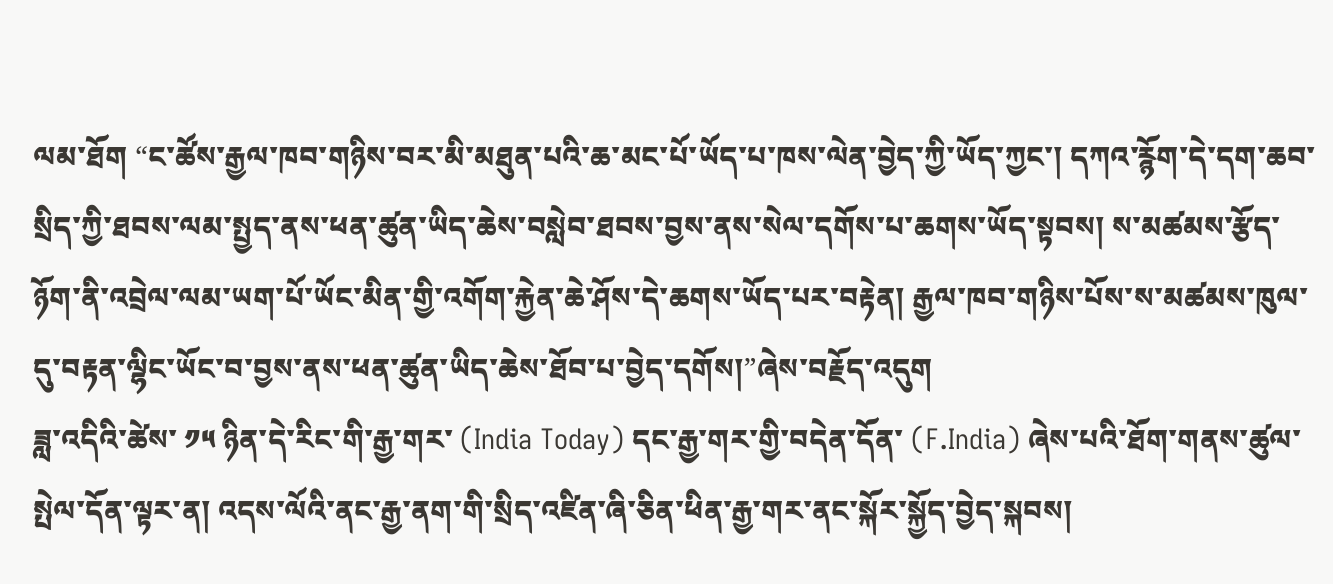ལམ་ཐོག “ང་ཚོས་རྒྱལ་ཁབ་གཉིས་བར་མི་མཐུན་པའི་ཆ་མང་པོ་ཡོད་པ་ཁས་ལེན་བྱེད་ཀྱི་ཡོད་ཀྱང་། དཀའ་རྙོག་དེ་དག་ཆབ་སྲིད་ཀྱི་ཐབས་ལམ་སྤྱད་ནས་ཕན་ཚུན་ཡིད་ཆེས་བསླེབ་ཐབས་བྱས་ནས་སེལ་དགོས་པ་ཆགས་ཡོད་སྟབས། ས་མཚམས་རྩོད་ཉོག་ནི་འབྲེལ་ལམ་ཡག་པོ་ཡོང་མིན་གྱི་འགོག་རྐྱེན་ཆེ་ཤོས་དེ་ཆགས་ཡོད་པར་བརྟེན། རྒྱལ་ཁབ་གཉིས་པོས་ས་མཚམས་ཁུལ་དུ་བརྟན་ལྷིང་ཡོང་བ་བྱས་ནས་ཕན་ཚུན་ཡིད་ཆེས་ཐོབ་པ་བྱེད་དགོས།”ཞེས་བརྗོད་འདུག
ཟླ་འདིའི་ཚེས་ ༡༥ ཉིན་དེ་རིང་གི་རྒྱ་གར་ (India Today) དང་རྒྱ་གར་གྱི་བདེན་དོན་ (F.India) ཞེས་པའི་ཐོག་གནས་ཚུལ་སྤེལ་དོན་ལྟར་ན། འདས་ལོའི་ནང་རྒྱ་ནག་གི་སྲིད་འཛིན་ཞི་ཅིན་ཕིན་རྒྱ་གར་ནང་སྐོར་སྐྱོད་བྱེད་སྐབས།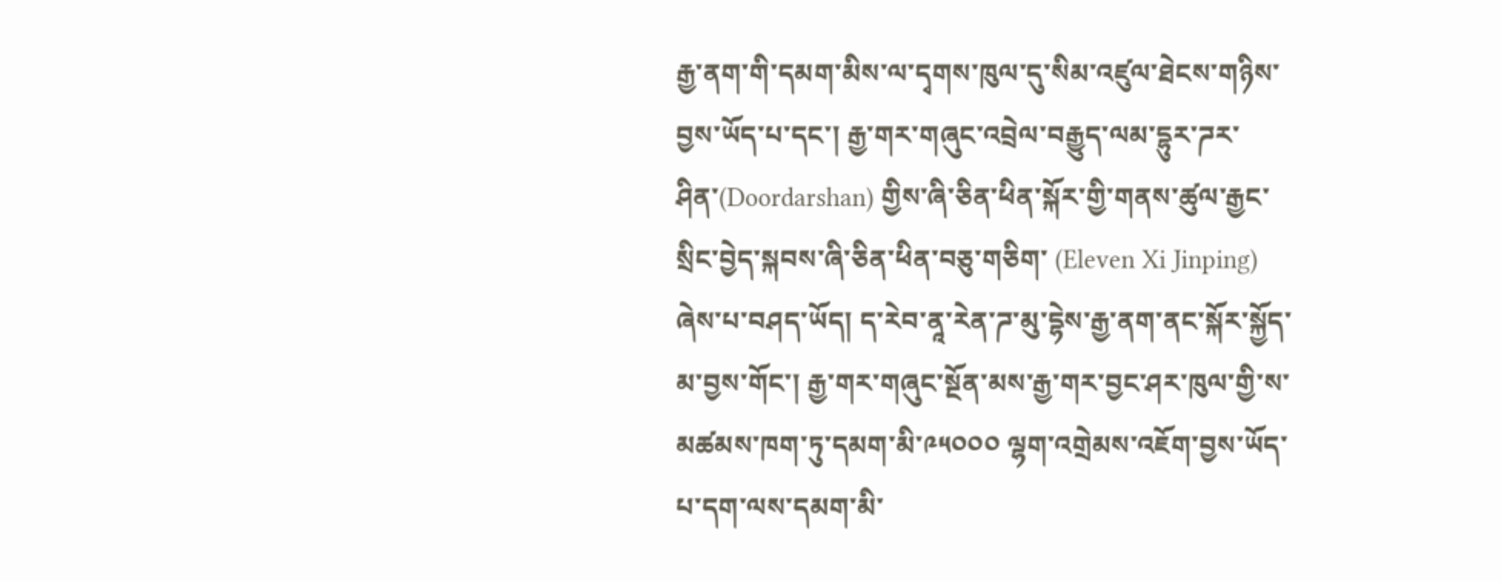རྒྱ་ནག་གི་དམག་མིས་ལ་དྭགས་ཁུལ་དུ་སིམ་འཛུལ་ཐེངས་གཉིས་བྱས་ཡོད་པ་དང་། རྒྱ་གར་གཞུང་འབྲེལ་བརྒྱུད་ལམ་དྷུར་ཌར་ཤིན་(Doordarshan) གྱིས་ཞི་ཅིན་ཕིན་སྐོར་གྱི་གནས་ཚུལ་རྒྱང་སྲིང་བྱེད་སྐབས་ཞི་ཅིན་ཕིན་བཅུ་གཅིག་ (Eleven Xi Jinping) ཞེས་པ་བཤད་ཡོད། ད་རེབ་ནཱ་རེན་ཌ་མུ་དྷེས་རྒྱ་ནག་ནང་སྐོར་སྐྱོད་མ་བྱས་གོང་། རྒྱ་གར་གཞུང་སྔོན་མས་རྒྱ་གར་བྱང་ཤར་ཁུལ་གྱི་ས་མཚམས་ཁག་ཏུ་དམག་མི་༩༥༠༠༠ ལྷག་འགྲེམས་འཇོག་བྱས་ཡོད་པ་དག་ལས་དམག་མི་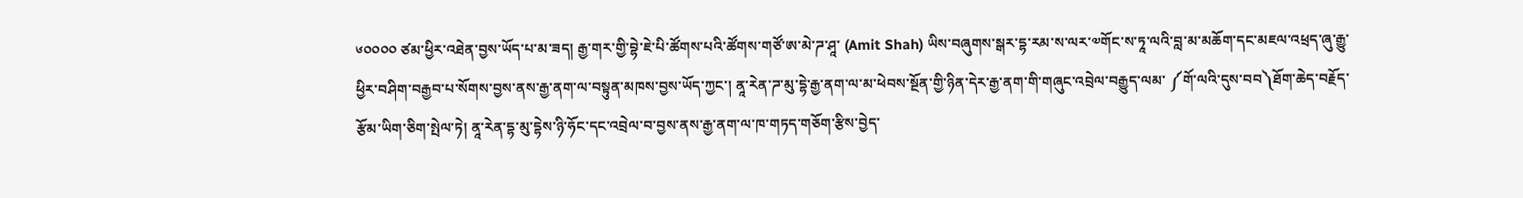༦༠༠༠༠ ཙམ་ཕྱིར་འཐེན་བྱས་ཡོད་པ་མ་ཟད། རྒྱ་གར་གྱི་བྷེ་ཇེ་པི་ཚོགས་པའི་ཚོགས་གཙོ་ཨ་མེ་ཌ་ཤཱ་ (Amit Shah) ཡིས་བཞུགས་སྒར་དྷ་རམ་ས་ལར་༧གོང་ས་ཏཱ་ལའི་བླ་མ་མཆོག་དང་མཇལ་འཕྲད་ཞུ་རྒྱུ་ཕྱིར་བཤིག་བརྒྱབ་པ་སོགས་བྱས་ནས་རྒྱ་ནག་ལ་བསྟུན་མཁས་བྱས་ཡོད་ཀྱང་། ནཱ་རེན་ཌ་མུ་དྷེ་རྒྱ་ནག་ལ་མ་ཕེབས་སྔོན་གྱི་ཉིན་དེར་རྒྱ་ནག་གི་གཞུང་འབྲེལ་བརྒྱུད་ལམ་ ༼གོ་ལའི་དུས་བབ༽ཐོག་ཆེད་བརྗོད་རྩོམ་ཡིག་ཅིག་སྤེལ་ཏེ། ནཱ་རེན་དྷ་མུ་དྷེས་ཉི་ཧོང་དང་འབྲེལ་བ་བྱས་ནས་རྒྱ་ནག་ལ་ཁ་གཏད་གཅོག་རྩིས་བྱེད་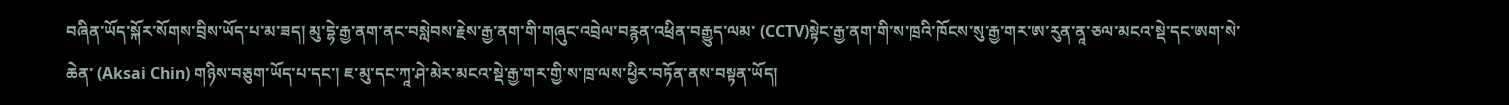བཞིན་ཡོད་སྐོར་སོགས་བྲིས་ཡོད་པ་མ་ཟད། མུ་དྷེ་རྒྱ་ནག་ནང་བསླེབས་རྗེས་རྒྱ་ནག་གི་གཞུང་འབྲེལ་བརྙན་འཕྲིན་བརྒྱུད་ལམ་ (CCTV)སྟེང་རྒྱ་ནག་གི་ས་ཁྲའི་ཁོངས་སུ་རྒྱ་གར་ཨ་རུན་ནཱ་ཅལ་མངའ་སྡེ་དང་ཨག་སེ་ཆེན་ (Aksai Chin) གཉིས་བཅུག་ཡོད་པ་དང་། ཇ་མུ་དང་ཀཱ་ཤེ་མེར་མངའ་སྡེ་རྒྱ་གར་གྱི་ས་ཁྲ་ལས་ཕྱིར་བཏོན་ནས་བསྟན་ཡོད།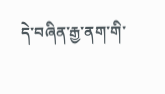དེ་བཞིན་རྒྱ་ནག་གི་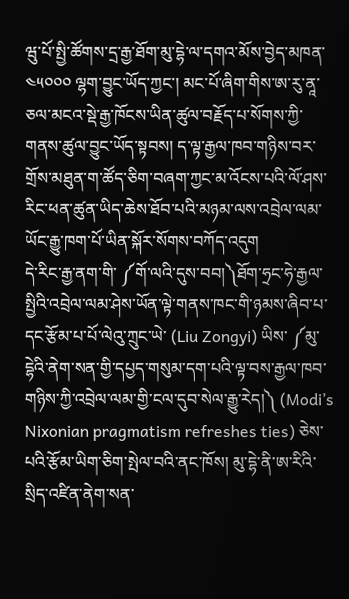ཝུ་པོ་སྤྱི་ཚོགས་དྲ་རྒྱ་ཐོག་མུ་དྷེ་ལ་དགའ་མོས་བྱེད་མཁན་ ༤༥༠༠༠ ལྷག་བྱུང་ཡོད་ཀྱང་། མང་པོ་ཞིག་གིས་ཨ་རུ་ནཱ་ཅལ་མངའ་སྡེ་རྒྱ་ཁོངས་ཡིན་ཚུལ་བརྗོད་པ་སོགས་ཀྱི་གནས་ཚུལ་བྱུང་ཡོད་སྟབས། ད་ལྟ་རྒྱལ་ཁབ་གཉིས་བར་གྲོས་མཐུན་ག་ཚོད་ཅིག་བཞག་ཀྱང་མ་འོངས་པའི་ལོ་ཤས་རིང་ཕན་ཚུན་ཡིད་ཆེས་ཐོབ་པའི་མཉམ་ལས་འབྲེལ་ལམ་ཡོང་རྒྱུ་ཁག་པོ་ཡིན་སྐོར་སོགས་བཀོད་འདུག
དེ་རིང་རྒྱ་ནག་གི་ ༼གོ་ལའི་དུས་བབ།༽ཐོག་ཧྲང་ཧེ་རྒྱལ་སྤྱིའི་འབྲེལ་ལམ་ཤེས་ཡོན་ལྟེ་གནས་ཁང་གི་ཉམས་ཞིབ་པ་དང་རྩོམ་པ་པོ་ལེའུ་ཀྲུང་ཡེ་ (Liu Zongyi) ཡིས་ ༼མུ་དྷེའི་ནེག་སན་གྱི་དཔྱད་གསུམ་དག་པའི་ལྟ་བས་རྒྱལ་ཁབ་གཉིས་ཀྱི་འབྲེལ་ལམ་གྱི་ངལ་དུབ་སེལ་རྒྱུ་རེད།༽ (Modi’s Nixonian pragmatism refreshes ties) ཅེས་པའི་རྩོམ་ཡིག་ཅིག་སྤེལ་བའི་ནང་ཁོས། མུ་དྷེ་ནི་ཨ་རིའི་སྲིད་འཛིན་ནེག་སན་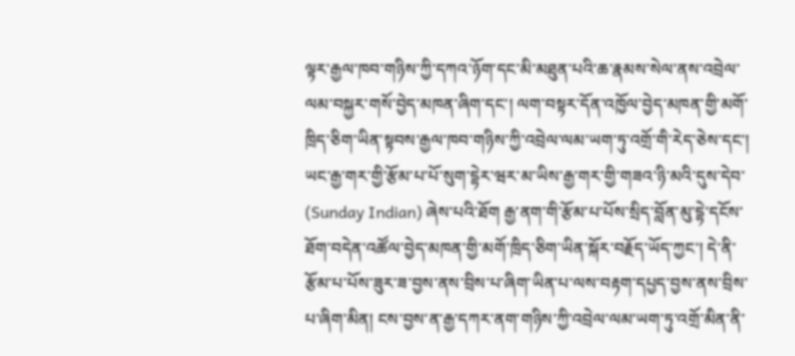ལྟར་རྒྱལ་ཁབ་གཉིས་ཀྱི་དཀའ་ཉོག་དང་མི་མཐུན་པའི་ཆ་རྣམས་སེལ་ནས་འབྲེལ་ལམ་བསྐྱར་གསོ་བྱེད་མཁན་ཞིག་དང་། ལག་བསྟར་དོན་འཁྱོལ་བྱེད་མཁན་གྱི་མགོ་ཁྲིད་ཅིག་ཡིན་སྟབས་རྒྱལ་ཁབ་གཉིས་ཀྱི་འབྲེལ་ལམ་ཡག་ཏུ་འགྲོ་གི་རེད་ཅེས་དང་། ཡང་རྒྱ་གར་གྱི་རྩོམ་པ་པོ་སུག་དྷེར་ཝར་མ་ཡིས་རྒྱ་གར་གྱི་གཟའ་ཉི་མའི་དུས་དེབ་ (Sunday Indian) ཞེས་པའི་ཐོག རྒྱ་ནག་གི་རྩོམ་པ་པོས་སྲིད་བློན་མུ་དྷེ་དངོས་ཐོག་བདེན་འཚོལ་བྱེད་མཁན་གྱི་མགོ་ཁྲིད་ཅིག་ཡིན་སྐོར་བརྗོད་ཡོད་ཀྱང་། དེ་ནི་རྩོམ་པ་པོས་ཟུར་ཟ་བྱས་ནས་བྲིས་པ་ཞིག་ཡིན་པ་ལས་བརྟག་དཔྱད་བྱས་ནས་བྲིས་པ་ཞིག་མིན། ངས་བྱས་ན་རྒྱ་དཀར་ནག་གཉིས་ཀྱི་འབྲེལ་ལམ་ཡག་ཏུ་འགྲོ་མིན་ནི་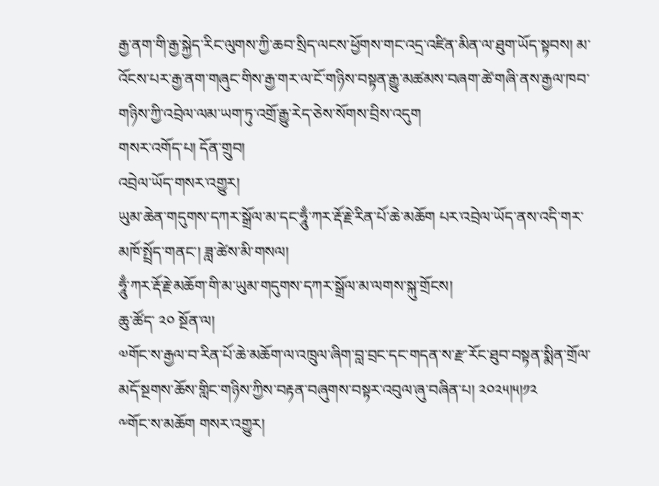རྒྱ་ནག་གི་རྒྱ་སྐྱེད་རིང་ལུགས་ཀྱི་ཆབ་སྲིད་ལངས་ཕྱོགས་གང་འདྲ་འཛིན་མིན་ལ་ཐུག་ཡོད་སྟབས། མ་འོངས་པར་རྒྱ་ནག་གཞུང་གིས་རྒྱ་གར་ལ་ངོ་གཉིས་བསྟན་རྒྱུ་མཚམས་བཞག་ཚེ་གཞི་ནས་རྒྱལ་ཁབ་གཉིས་ཀྱི་འབྲེལ་ལམ་ཡག་ཏུ་འགྲོ་རྒྱུ་རེད་ཅེས་སོགས་བྲིས་འདུག
གསར་འགོད་པ། དོན་གྲུབ།
འབྲེལ་ཡོད་གསར་འགྱུར།
ཡུམ་ཆེན་གདུགས་དཀར་སྒྲོལ་མ་དང་ཧཱུྃ་ཀར་རྡོ་རྗེ་རིན་པོ་ཆེ་མཆོག པར་འབྲེལ་ཡོད་ནས་འདི་གར་མཁོ་སྤྲོད་གནང་། ཟླ་ཚེས་མི་གསལ།
ཧཱུྃ་ཀར་རྡོ་རྗེ་མཆོག་གི་མ་ཡུམ་གདུགས་དཀར་སྒྲོལ་མ་ལགས་སྐུ་གྲོངས།
ཆུ་ཚོད་ ༢༠ སྔོན་ལ།
༧གོང་ས་རྒྱལ་བ་རིན་པོ་ཆེ་མཆོག་ལ་འཁྲུལ་ཞིག་བླ་བྲང་དང་གདན་ས་རྫ་རོང་ཐུབ་བསྟན་སྨིན་གྲོལ་མདོ་སྔགས་ཆོས་གླིང་གཉིས་ཀྱིས་བརྟན་བཞུགས་བསྟར་འབུལ་ཞུ་བཞིན་པ། ༢༠༢༥།༥།༡༢
༸གོང་ས་མཆོག གསར་འགྱུར།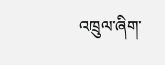འཁྲུལ་ཞིག་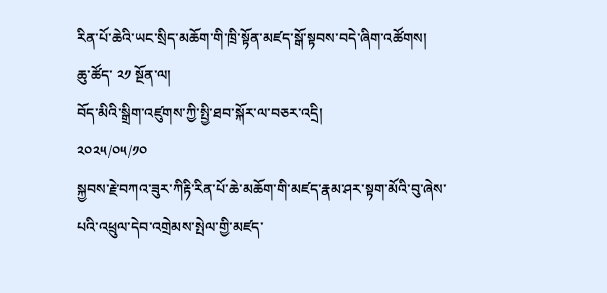རིན་པོ་ཆེའི་ཡང་སྲིད་མཆོག་གི་ཁྲི་སྟོན་མཛད་སྒོ་སྟབས་བདེ་ཞིག་འཚོགས།
ཆུ་ཚོད་ ༢༡ སྔོན་ལ།
བོད་མིའི་སྒྲིག་འཛུགས་ཀྱི་སྤྱི་ཐབ་སྐོར་ལ་བཅར་འདྲི།
༢༠༢༥/༠༥/༡༠
སྐྱབས་རྗེ་བཀའ་ཟུར་ཀིརྟི་རིན་པོ་ཆེ་མཆོག་གི་མཛད་རྣམ་ཤར་སྟག་མོའི་བུ་ཞེས་པའི་འཕྲུལ་དེབ་འགྲེམས་སྤེལ་གྱི་མཛད་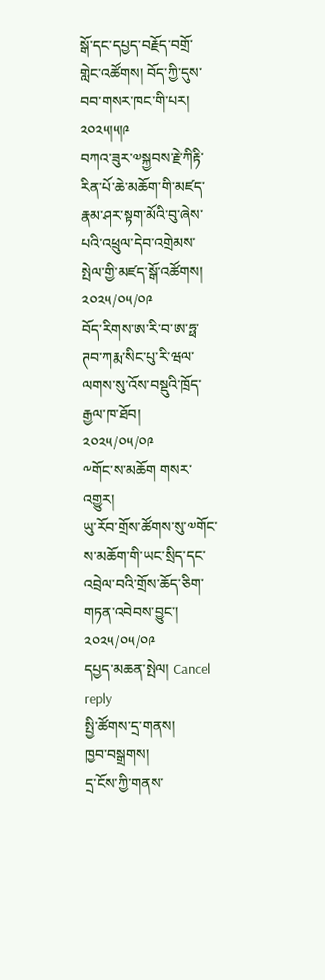སྒོ་དང་དཔྱད་བརྗོད་བགྲོ་གླེང་འཚོགས། བོད་ཀྱི་དུས་བབ་གསར་ཁང་གི་པར། ༢༠༢༥།༥།༩
བཀའ་ཟུར་༧སྐྱབས་རྗེ་ཀིརྟི་རིན་པོ་ཆེ་མཆོག་གི་མཛད་རྣམ་ཤར་སྟག་མོའི་བུ་ཞེས་པའི་འཕྲུལ་དེབ་འགྲེམས་སྤེལ་གྱི་མཛད་སྒོ་འཚོགས།
༢༠༢༥/༠༥/༠༩
བོད་རིགས་ཨ་རི་བ་ཨ་ཧྥ་ཊབ་ཀརྨ་སིང་པུ་རི་ཝལ་ལགས་སུ་འོས་བསྡུའི་ཁྲོད་རྒྱལ་ཁ་ཐོབ།
༢༠༢༥/༠༥/༠༩
༸གོང་ས་མཆོག གསར་འགྱུར།
ཡུ་རོབ་གྲོས་ཚོགས་སུ་༧གོང་ས་མཆོག་གི་ཡང་སྲིད་དང་འབྲེལ་བའི་གྲོས་ཆོད་ཅིག་གཏན་འབེབས་བྱུང་།
༢༠༢༥/༠༥/༠༩
དཔྱད་མཆན་སྤེལ། Cancel reply
སྤྱི་ཚོགས་དྲ་གནས།
ཁྱབ་བསྒྲགས།
དྲ་ངོས་ཀྱི་གནས་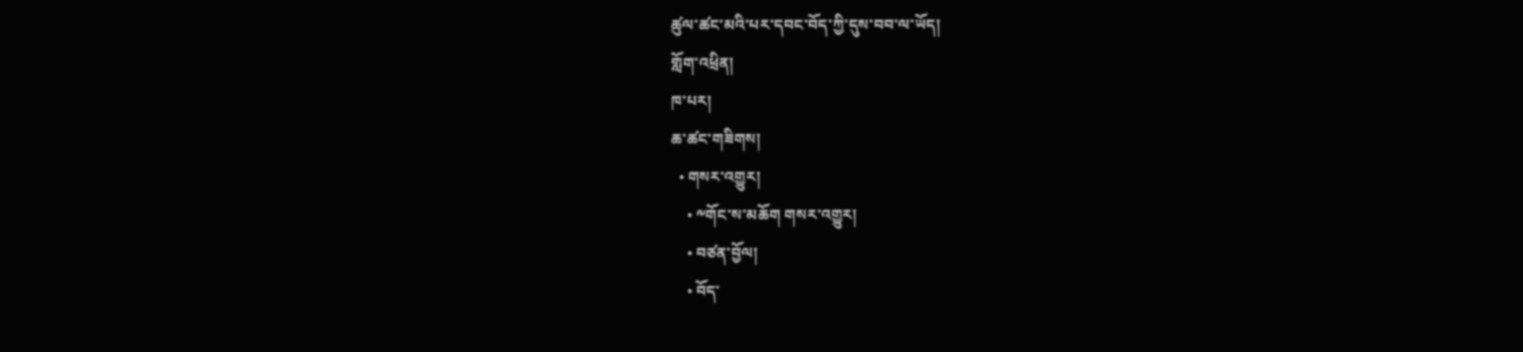ཚུལ་ཚང་མའི་པར་དབང་བོད་ཀྱི་དུས་བབ་ལ་ཡོད།
གློག་འཕྲིན།
ཁ་པར།
ཆ་ཚང་གཟིགས།
  • གསར་འགྱུར།
    • ༸གོང་ས་མཆོག གསར་འགྱུར།
    • བཙན་བྱོལ།
    • བོད་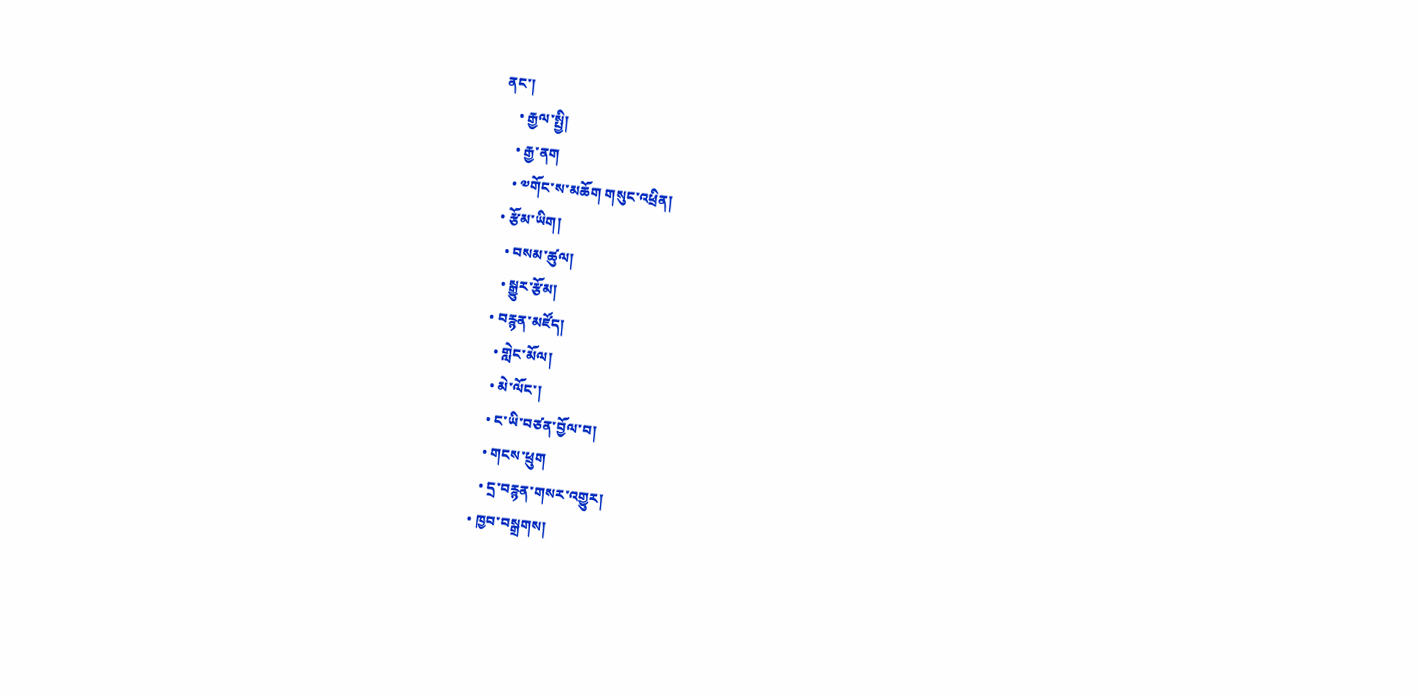ནང་།
    • རྒྱལ་སྤྱི།
    • རྒྱ་ནག
    • ༧གོང་ས་མཆོག གསུང་འཕྲིན།
  • རྩོམ་ཡིག།
    • བསམ་ཚུལ།
    • སྒྱུར་རྩོམ།
  • བརྙན་མཛོད།
    • གླེང་མོལ།
    • མེ་ལོང་།
    • ང་ཡི་བཙན་བྱོལ་བ།
    • གངས་ཕྲུག
    • དྲ་བརྙན་གསར་འགྱུར།
  • ཁྱབ་བསྒྲགས།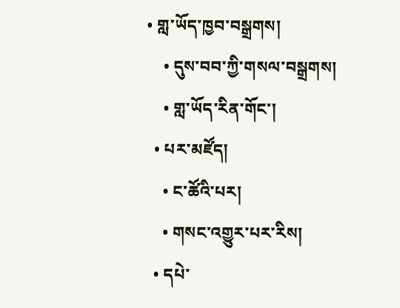• གླ་ཡོད་ཁྱབ་བསྒྲགས།
    • དུས་བབ་ཀྱི་གསལ་བསྒྲགས།
    • གླ་ཡོད་རིན་གོང་།
  • པར་མཛོད།
    • ང་ཚོའི་པར།
    • གསང་འགྱུར་པར་རིས།
  • དཔེ་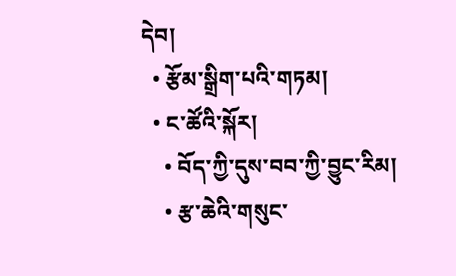དེབ།
  • རྩོམ་སྒྲིག་པའི་གཏམ།
  • ང་ཚོའི་སྐོར།
    • བོད་ཀྱི་དུས་བབ་ཀྱི་བྱུང་རིམ།
    • རྩ་ཆེའི་གསུང་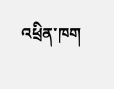འཕྲིན་ཁག